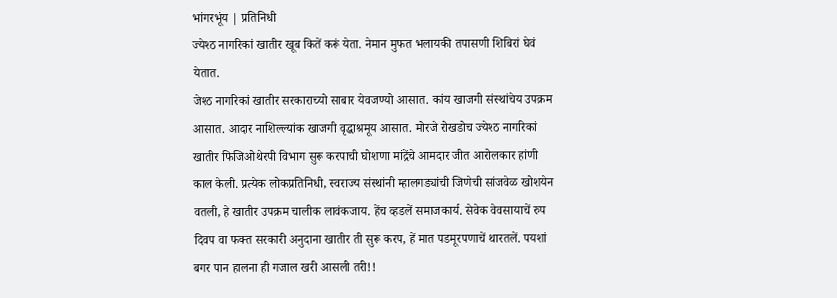भांगरभूंय | प्रतिनिधी
ज्येश्ठ नागरिकां खातीर खूब कितें करूं येता. नेमान मुफत भलायकी तपासणी शिबिरां घेवं येतात.
जेश्ठ नागरिकां खातीर सरकाराच्यो साबार येवजण्यो आसात. कांय खाजगी संस्थांचेय उपक्रम आसात. आदार नाशिल्ल्यांक खाजगी वृद्धाश्रमूय आसात. मोरजे रोखडोच ज्येश्ठ नागरिकां खातीर फिजिओथेरपी विभाग सुरू करपाची घोशणा मांद्रेंचे आमदार जीत आरोलकार हांणी काल केली. प्रत्येक लोकप्रतिनिधी, स्वराज्य संस्थांनी म्हालगड्यांची जिणेची सांजवेळ खोशयेन वतली, हे खातीर उपक्रम चालीक लावंकजाय. हेंच व्हडलें समाजकार्य. सेवेक वेवसायाचें रुप दिवप वा फक्त सरकारी अनुदाना खातीर ती सुरू करप, हें मात पडमूरपणाचें थारतलें. पयशां बगर पान हालना ही गजाल खरी आसली तरी!!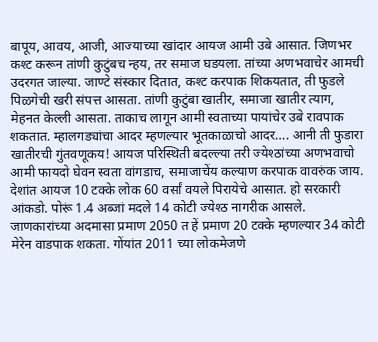बापूय, आवय, आजी, आज्याच्या खांदार आयज आमी उबे आसात. जिणभर कश्ट करून तांणी कुटुंबच न्हय, तर समाज घडयला. तांच्या अणभवाचेर आमची उदरगत जाल्या. जाण्टे संस्कार दितात, कश्ट करपाक शिकयतात, ती फुडले पिळगेची खरी संपत्त आसता. तांणी कुटुंबा खातीर, समाजा खातीर त्याग, मेहनत केल्ली आसता. ताकाच लागून आमी स्वताच्या पायांचेर उबे रावपाक शकतात. म्हालगड्यांचा आदर म्हणल्यार भूतकाळाचो आदर…. आनी ती फुडारा खातीरची गुंतवणूकय! आयज परिस्थिती बदल्ल्या तरी ज्येश्ठांच्या अणभवाचो आमी फायदो घेवन स्वता वांगडाच, समाजाचेंय कल्याण करपाक वावरुंक जाय. देशांत आयज 10 टक्के लोक 60 वर्सां वयले पिरायेचे आसात. हो सरकारी आंकडो. पोरूं 1.4 अब्जां मदले 14 कोटी ज्येश्ठ नागरीक आसले. जाणकारांच्या अदमासा प्रमाण 2050 त हें प्रमाण 20 टक्के म्हणल्यार 34 कोटी मेरेन वाडपाक शकता. गोंयांत 2011 च्या लोकमेजणे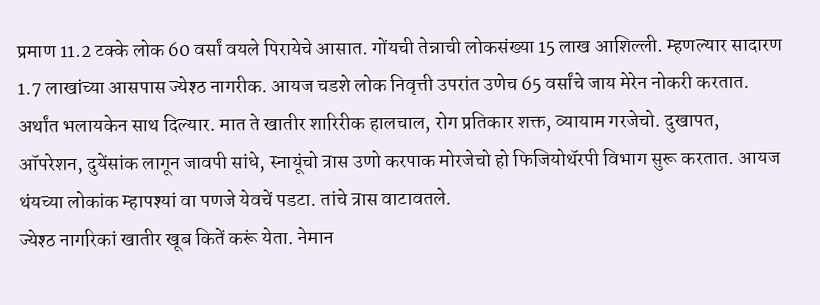प्रमाण 11.2 टक्के लोक 60 वर्सां वयले पिरायेचे आसात. गोंयची तेन्नाची लोकसंख्या 15 लाख आशिल्ली. म्हणल्यार सादारण 1.7 लाखांच्या आसपास ज्येश्ठ नागरीक. आयज चडशे लोक निवृत्ती उपरांत उणेच 65 वर्सांचे जाय मेरेन नोकरी करतात. अर्थांत भलायकेन साथ दिल्यार. मात ते खातीर शारिरीक हालचाल, रोग प्रतिकार शक्त, व्यायाम गरजेचो. दुखापत, ऑपरेशन, दुयेंसांक लागून जावपी सांधे, स्नायूंचो त्रास उणो करपाक मोरजेचो हो फिजियोथॅरपी विभाग सुरू करतात. आयज थंयच्या लोकांक म्हापश्यां वा पणजे येवचें पडटा. तांचे त्रास वाटावतले.
ज्येश्ठ नागरिकां खातीर खूब कितें करूं येता. नेमान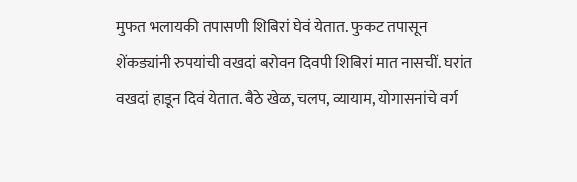मुफत भलायकी तपासणी शिबिरां घेवं येतात. फुकट तपासून शेंकड्यांनी रुपयांची वखदां बरोवन दिवपी शिबिरां मात नासचीं. घरांत वखदां हाडून दिवं येतात. बैठे खेळ, चलप, व्यायाम, योगासनांचे वर्ग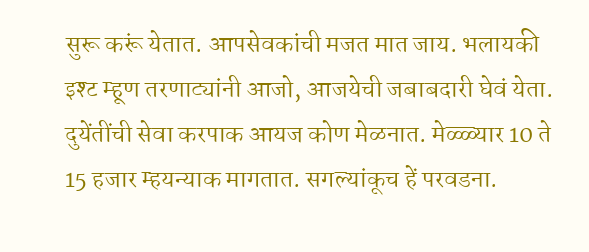सुरू करूं येतात. आपसेवकांची मजत मात जाय. भलायकी इश्ट म्हूण तरणाट्यांनी आजो, आजयेची जबाबदारी घेवं येता. दुयेंतींची सेवा करपाक आयज कोण मेळनात. मेळ्ळ्यार 10 ते 15 हजार म्हयन्याक मागतात. सगल्यांकूच हें परवडना.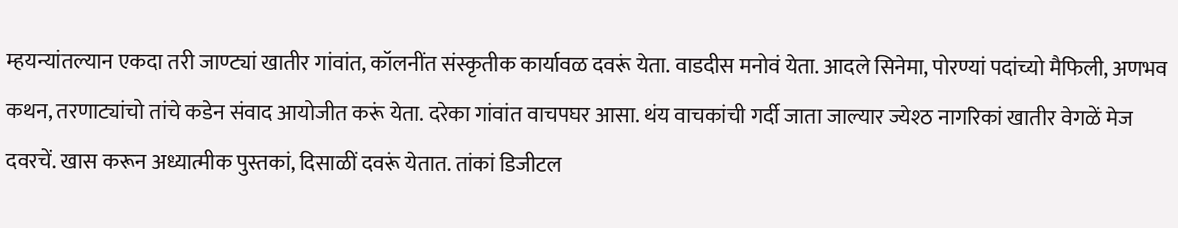म्हयन्यांतल्यान एकदा तरी जाण्ट्यां खातीर गांवांत, कॉलनींत संस्कृतीक कार्यावळ दवरूं येता. वाडदीस मनोवं येता. आदले सिनेमा, पोरण्यां पदांच्यो मैफिली, अणभव कथन, तरणाट्यांचो तांचे कडेन संवाद आयोजीत करूं येता. दरेका गांवांत वाचपघर आसा. थंय वाचकांची गर्दी जाता जाल्यार ज्येश्ठ नागरिकां खातीर वेगळें मेज दवरचें. खास करून अध्यात्मीक पुस्तकां, दिसाळीं दवरूं येतात. तांकां डिजीटल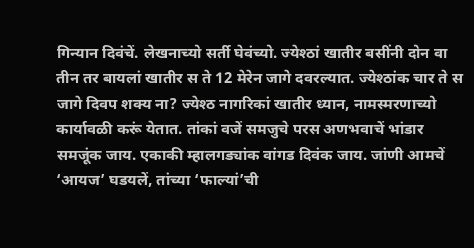गिन्यान दिवंचें. लेखनाच्यो सर्ती घेवंच्यो. ज्येश्ठां खातीर बसींनी दोन वा तीन तर बायलां खातीर स ते 12 मेरेन जागे दवरल्यात. ज्येश्ठांक चार ते स जागे दिवप शक्य ना? ज्येश्ठ नागरिकां खातीर ध्यान, नामस्मरणाच्यो कार्यावळी करूं येतात. तांकां वजें समजुचे परस अणभवाचें भांडार समजूंक जाय. एकाकी म्हालगड्यांक वांगड दिवंक जाय. जांणी आमचें ‘आयज’ घडयलें, तांच्या ‘फाल्यां’ची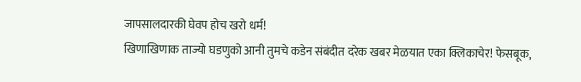जापसालदारकी घेवप होच खरो धर्म!
खिणाखिणाक ताज्यो घडणुको आनी तुमचे कडेन संबंदीत दरेक खबर मेळयात एका क्लिकाचेर! फेसबूक,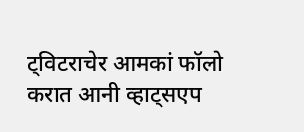ट्विटराचेर आमकां फॉलो करात आनी व्हाट्सएप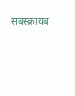सबस्क्रायब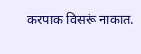करपाक विसरूं नाकात.